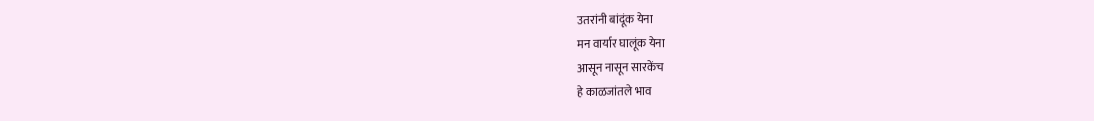उतरांनी बांदूंक येना
मन वार्यार घालूंक येना
आसून नासून सारकेंच
हे काळजांतले भाव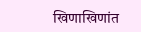खिणाखिणांत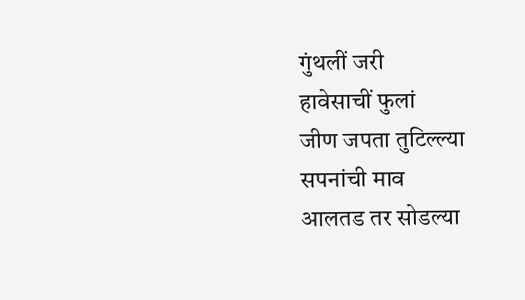गुंथलीं जरी
हावेसाचीं फुलां
जीण जपता तुटिल्ल्या
सपनांची माव
आलतड तर सोडल्या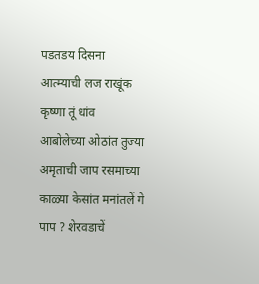पडतडय दिसना
आत्म्याची लज राखूंक
कृष्णा तूं धांव
आबोलेच्या ओठांत तुज्या अमृताची जाप रसमाच्या काळ्या केसांत मनांतलें गे पाप ? शेरवडाचें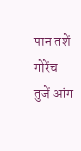पान तशें गोरेंच तुजें आंग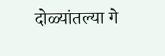दोळ्यांतल्या गे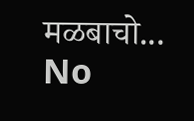मळबाचो...
No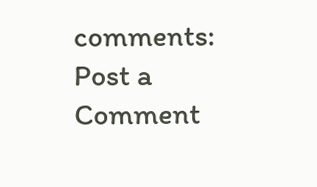comments:
Post a Comment